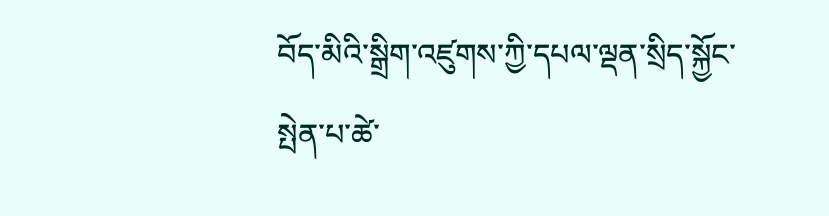བོད་མིའི་སྒྲིག་འཛུགས་ཀྱི་དཔལ་ལྡན་སྲིད་སྐྱོང་སྤེན་པ་ཚེ་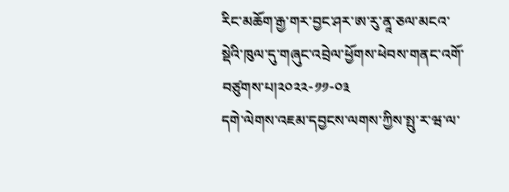རིང་མཆོག་རྒྱ་གར་བྱང་ཤར་ཨ་རུ་ནཱ་ཅལ་མངའ་སྡེའི་ཁུལ་དུ་གཞུང་འབྲེལ་ཕྱོགས་ཕེབས་གནང་འགོ་བཙུགས་པ།༢༠༢༢-༡༡-༠༣
དགེ་ལེགས་འཇམ་དབྱངས་ལགས་ཀྱིས་སྤུ་ར་ཝ་ལ་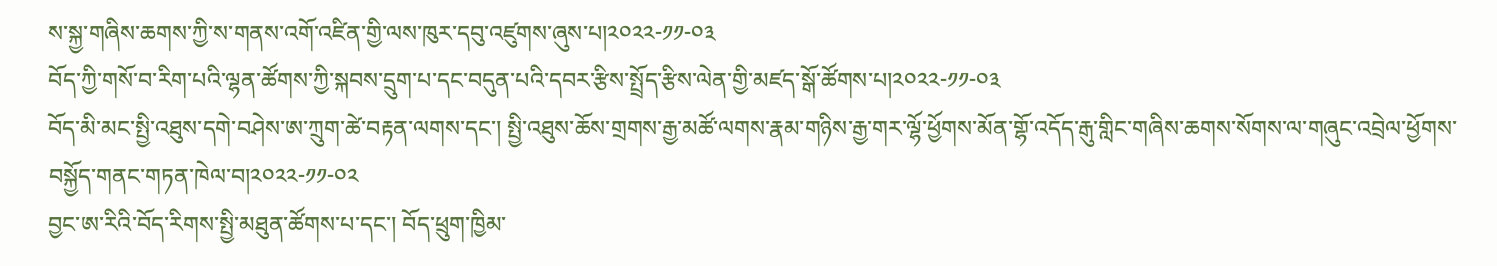ས་སྐྱ་གཞིས་ཆགས་ཀྱི་ས་གནས་འགོ་འཛིན་གྱི་ལས་ཁུར་དབུ་འཛུགས་ཞུས་པ།༢༠༢༢-༡༡-༠༣
བོད་ཀྱི་གསོ་བ་རིག་པའི་ལྷན་ཚོགས་ཀྱི་སྐབས་དྲུག་པ་དང་བདུན་པའི་དབར་རྩིས་སྤྲོད་རྩིས་ལེན་གྱི་མཛད་སྒོ་ཚོགས་པ།༢༠༢༢-༡༡-༠༣
བོད་མི་མང་སྤྱི་འཐུས་དགེ་བཤེས་ཨ་ཀྲུག་ཚེ་བརྟན་ལགས་དང་། སྤྱི་འཐུས་ཆོས་གྲགས་རྒྱ་མཚོ་ལགས་རྣམ་གཉིས་རྒྱ་གར་ལྷོ་ཕྱོགས་མོན་གྷོ་འདོད་རྒུ་གླིང་གཞིས་ཆགས་སོགས་ལ་གཞུང་འབྲེལ་ཕྱོགས་བསྐྱོད་གནང་གཏན་ཁེལ་བ།༢༠༢༢-༡༡-༠༢
བྱང་ཨ་རིའི་བོད་རིགས་སྤྱི་མཐུན་ཚོགས་པ་དང་། བོད་ཕྲུག་ཁྱིམ་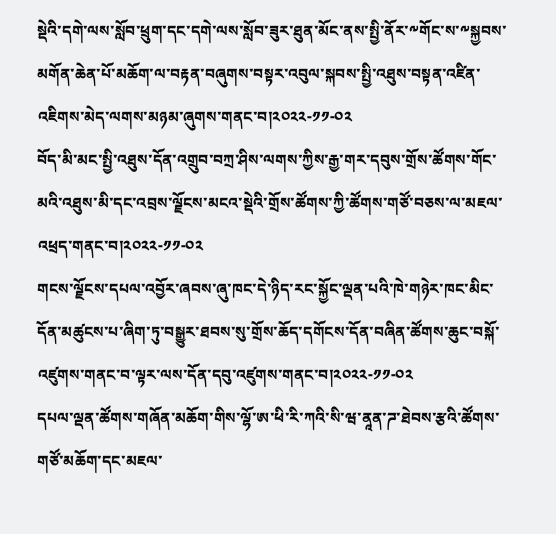སྡེའི་དགེ་ལས་སློབ་ཕྲུག་དང་དགེ་ལས་སློབ་ཟུར་ཐུན་མོང་ནས་སྤྱི་ནོར་༸གོང་ས་༸སྐྱབས་མགོན་ཆེན་པོ་མཆོག་ལ་བརྟན་བཞུགས་བསྟར་འབུལ་སྐབས་སྤྱི་འཐུས་བསྟན་འཛིན་འཇིགས་མེད་ལགས་མཉམ་ཞུགས་གནང་བ།༢༠༢༢-༡༡-༠༢
བོད་མི་མང་སྤྱི་འཐུས་དོན་འགྲུབ་བཀྲ་ཤིས་ལགས་ཀྱིས་རྒྱ་གར་དབུས་གྲོས་ཚོགས་གོང་མའི་འཐུས་མི་དང་འབྲས་ལྗོངས་མངའ་སྡེའི་གྲོས་ཚོགས་ཀྱི་ཚོགས་གཙོ་བཅས་ལ་མཇལ་འཕྲད་གནང་བ།༢༠༢༢-༡༡-༠༢
གངས་ལྗོངས་དཔལ་འབྱོར་ཞབས་ཞུ་ཁང་དེ་ཉིད་རང་སྐྱོང་ལྡན་པའི་ཁེ་གཉེར་ཁང་མིང་དོན་མཚུངས་པ་ཞིག་ཏུ་བསྒྱུར་ཐབས་སུ་གྲོས་ཆོད་དགོངས་དོན་བཞིན་ཚོགས་ཆུང་བསྐོ་འཛུགས་གནང་བ་ལྟར་ལས་དོན་དབུ་འཛུགས་གནང་བ།༢༠༢༢-༡༡-༠༢
དཔལ་ལྡན་ཚོགས་གཞོན་མཆོག་གིས་ལྷོ་ཨ་ཕི་རི་ཀའི་སི་ཝ་ནཱན་ཌ་ཐེབས་རྩའི་ཚོགས་གཙོ་མཆོག་དང་མཇལ་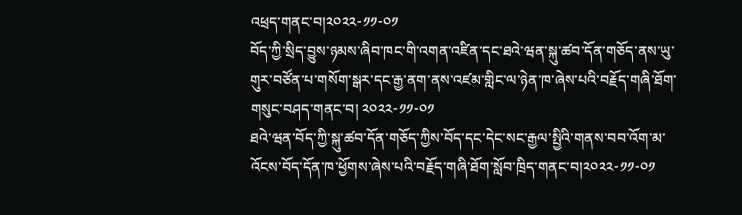འཕྲད་གནང་བ།༢༠༢༢-༡༡-༠༡
བོད་ཀྱི་སྲིད་བྱུས་ཉམས་ཞིབ་ཁང་གི་འགན་འཛིན་དང་ཐའེ་ཝན་སྐུ་ཚབ་དོན་གཅོད་ནས་ཡུ་གུར་བཙོན་པ་གསོག་སྒར་དང་རྒྱ་ནག་ནས་འཛམ་གླིང་ལ་ཉེན་ཁ་ཞེས་པའི་བརྗོད་གཞི་ཐོག་གསུང་བཤད་གནང་བ། ༢༠༢༢-༡༡-༠༡
ཐའེ་ཝན་བོད་ཀྱི་སྐུ་ཚབ་དོན་གཅོད་ཀྱིས་བོད་དང་དེང་སང་རྒྱལ་སྤྱིའི་གནས་བབ་འོག་མ་འོངས་བོད་དོན་ཁ་ཕྱོགས་ཞེས་པའི་བརྗོད་གཞི་ཐོག་སློབ་ཁྲིད་གནང་བ།༢༠༢༢-༡༡-༠༡